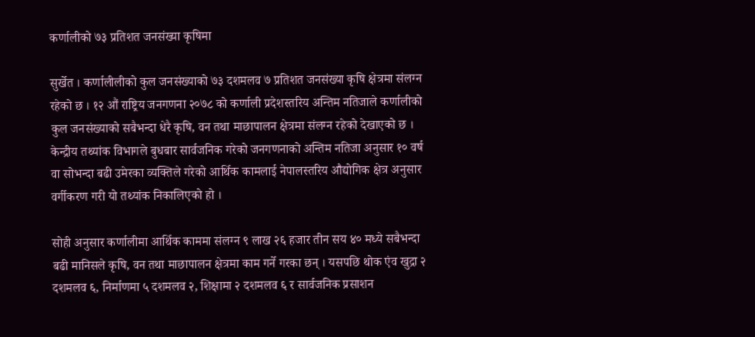कर्णालीको ७३ प्रतिशत जनसंख्या कृषिमा

सुर्खेत । कर्णालीलीको कुल जनसंख्याको ७३ दशमलव ७ प्रतिशत जनसंख्या कृषि क्षेत्रमा संलग्न रहेको छ । १२ औं राष्ट्रिय जनगणना २०७८ को कर्णाली प्रदेशस्तरिय अन्तिम नतिजाले कर्णालीको कुल जनसंख्याको सबैभन्दा धेरै कृषि, वन तथा माछापालन क्षेत्रमा संलग्न रहेको देखाएको छ । केन्द्रीय तथ्यांक विभागले बुधबार सार्वजनिक गरेको जनगणनाको अन्तिम नतिजा अनुसार १० वर्ष वा सोभन्दा बढी उमेरका व्यक्तिले गरेको आर्थिक कामलाई नेपालस्तरिय औद्योगिक क्षेत्र अनुसार वर्गीकरण गरी यो तथ्यांक निकालिएको हो ।

सोही अनुसार कर्णालीमा आर्थिक काममा संलग्न ९ लाख २६ हजार तीन सय ४० मध्ये सबैभन्दा बढी मानिसले कृषि, वन तथा माछापालन क्षेत्रमा काम गर्ने गरका छन् । यसपछि थोक एंव खुद्रा २ दशमलव ६, निर्माणमा ५ दशमलव २, शिक्षामा २ दशमलव ६ र सार्वजनिक प्रसाशन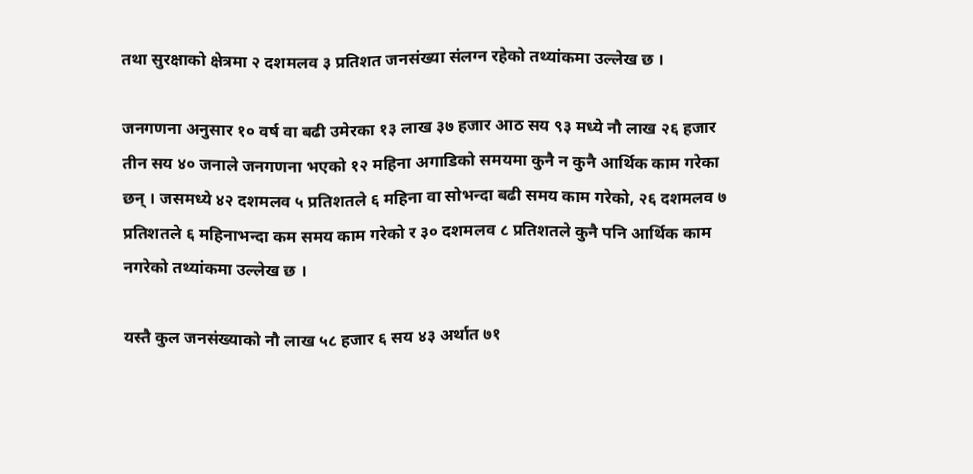तथा सुरक्षाको क्षेत्रमा २ दशमलव ३ प्रतिशत जनसंख्या संलग्न रहेको तथ्यांकमा उल्लेख छ ।

जनगणना अनुसार १० वर्ष वा बढी उमेरका १३ लाख ३७ हजार आठ सय ९३ मध्ये नौ लाख २६ हजार तीन सय ४० जनाले जनगणना भएको १२ महिना अगाडिको समयमा कुनै न कुनै आर्थिक काम गरेका छन् । जसमध्ये ४२ दशमलव ५ प्रतिशतले ६ महिना वा सोभन्दा बढी समय काम गरेको, २६ दशमलव ७ प्रतिशतले ६ महिनाभन्दा कम समय काम गरेको र ३० दशमलव ८ प्रतिशतले कुनै पनि आर्थिक काम नगरेको तथ्यांकमा उल्लेख छ ।

यस्तै कुल जनसंख्याको नौ लाख ५८ हजार ६ सय ४३ अर्थात ७१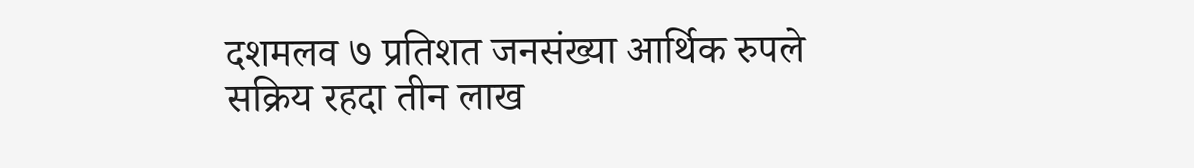दशमलव ७ प्रतिशत जनसंख्या आर्थिक रुपले सक्रिय रहदा तीन लाख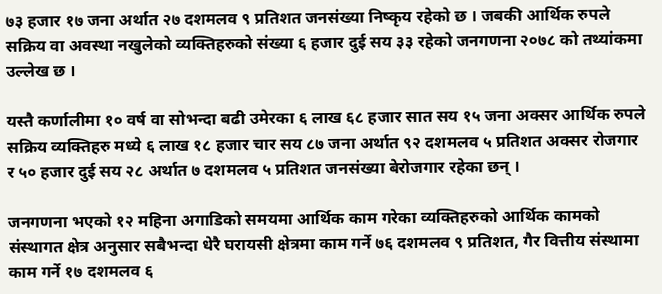७३ हजार १७ जना अर्थात २७ दशमलव ९ प्रतिशत जनसंख्या निष्कृय रहेको छ । जबकी आर्थिक रुपले सक्रिय वा अवस्था नखुलेको व्यक्तिहरुको संख्या ६ हजार दुई सय ३३ रहेको जनगणना २०७८ को तथ्यांकमा उल्लेख छ ।

यस्तै कर्णालीमा १० वर्ष वा सोभन्दा बढी उमेरका ६ लाख ६८ हजार सात सय १५ जना अक्सर आर्थिक रुपले सक्रिय व्यक्तिहरु मध्ये ६ लाख १८ हजार चार सय ८७ जना अर्थात ९२ दशमलव ५ प्रतिशत अक्सर रोजगार र ५० हजार दुई सय २८ अर्थात ७ दशमलव ५ प्रतिशत जनसंख्या बेरोजगार रहेका छन् ।

जनगणना भएको १२ महिना अगाडिको समयमा आर्थिक काम गरेका व्यक्तिहरुको आर्थिक कामको संस्थागत क्षेत्र अनुसार सबैभन्दा धेरै घरायसी क्षेत्रमा काम गर्ने ७६ दशमलव ९ प्रतिशत, गैर वित्तीय संस्थामा काम गर्ने १७ दशमलव ६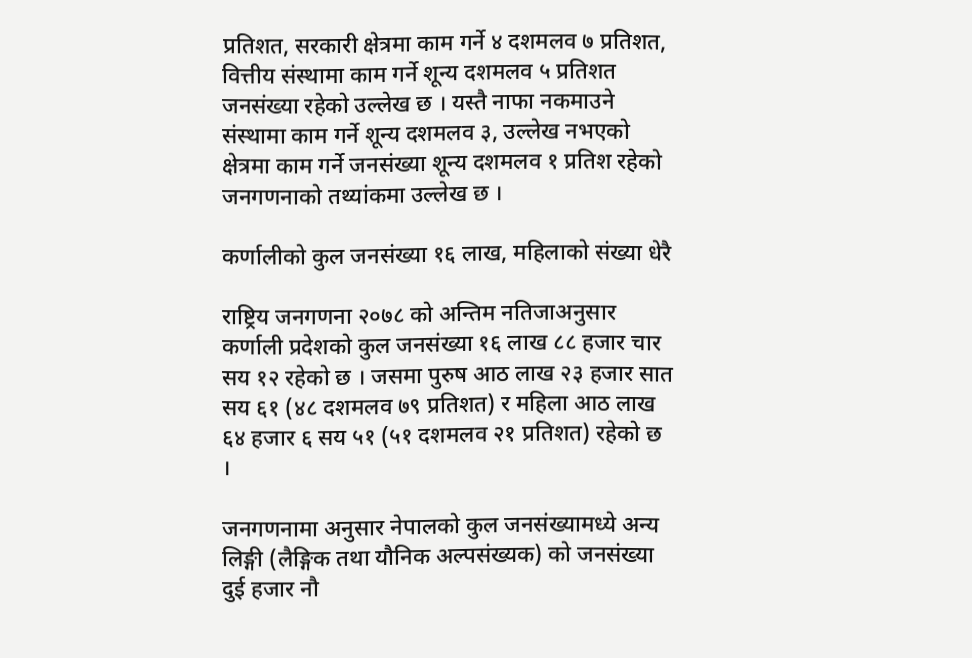प्रतिशत, सरकारी क्षेत्रमा काम गर्ने ४ दशमलव ७ प्रतिशत, वित्तीय संस्थामा काम गर्ने शून्य दशमलव ५ प्रतिशत जनसंख्या रहेको उल्लेख छ । यस्तै नाफा नकमाउने संस्थामा काम गर्ने शून्य दशमलव ३, उल्लेख नभएको क्षेत्रमा काम गर्ने जनसंख्या शून्य दशमलव १ प्रतिश रहेको जनगणनाको तथ्यांकमा उल्लेख छ ।

कर्णालीको कुल जनसंख्या १६ लाख, महिलाको संख्या धेरै

राष्ट्रिय जनगणना २०७८ को अन्तिम नतिजाअनुसार कर्णाली प्रदेशको कुल जनसंख्या १६ लाख ८८ हजार चार सय १२ रहेको छ । जसमा पुरुष आठ लाख २३ हजार सात सय ६१ (४८ दशमलव ७९ प्रतिशत) र महिला आठ लाख ६४ हजार ६ सय ५१ (५१ दशमलव २१ प्रतिशत) रहेको छ ।

जनगणनामा अनुसार नेपालको कुल जनसंख्यामध्ये अन्य लिङ्गी (लैङ्गिक तथा यौनिक अल्पसंख्यक) को जनसंख्या दुई हजार नौ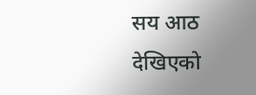सय आठ देखिएको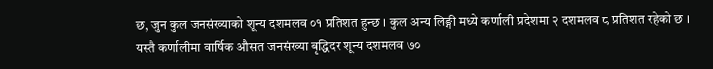छ, जुन कुल जनसंख्याको शून्य दशमलव ०१ प्रतिशत हुन्छ । कुल अन्य लिङ्गी मध्ये कर्णाली प्रदेशमा २ दशमलव ८ प्रतिशत रहेको छ । यस्तै कर्णालीमा वार्षिक औसत जनसंख्या बृद्धिदर शून्य दशमलव ७०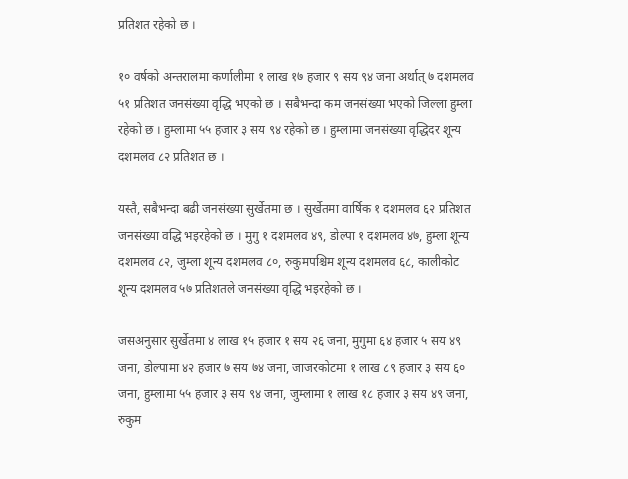प्रतिशत रहेको छ ।

१० वर्षको अन्तरालमा कर्णालीमा १ लाख १७ हजार ९ सय ९४ जना अर्थात् ७ दशमलव ५१ प्रतिशत जनसंख्या वृद्धि भएको छ । सबैभन्दा कम जनसंख्या भएको जिल्ला हुम्ला रहेको छ । हुम्लामा ५५ हजार ३ सय ९४ रहेको छ । हुम्लामा जनसंख्या वृद्धिदर शून्य दशमलव ८२ प्रतिशत छ ।

यस्तै, सबैभन्दा बढी जनसंख्या सुर्खेतमा छ । सुर्खेतमा वार्षिक १ दशमलव ६२ प्रतिशत जनसंख्या वद्धि भइरहेको छ । मुगु १ दशमलव ४९, डोल्पा १ दशमलव ४७, हुम्ला शून्य दशमलव ८२, जुम्ला शून्य दशमलव ८०, रुकुमपश्चिम शून्य दशमलव ६८, कालीकोट शून्य दशमलव ५७ प्रतिशतले जनसंख्या वृद्धि भइरहेको छ ।

जसअनुसार सुर्खेतमा ४ लाख १५ हजार १ सय २६ जना, मुगुमा ६४ हजार ५ सय ४९ जना, डोल्पामा ४२ हजार ७ सय ७४ जना, जाजरकोटमा १ लाख ८९ हजार ३ सय ६० जना, हुम्लामा ५५ हजार ३ सय ९४ जना, जुम्लामा १ लाख १८ हजार ३ सय ४९ जना, रुकुम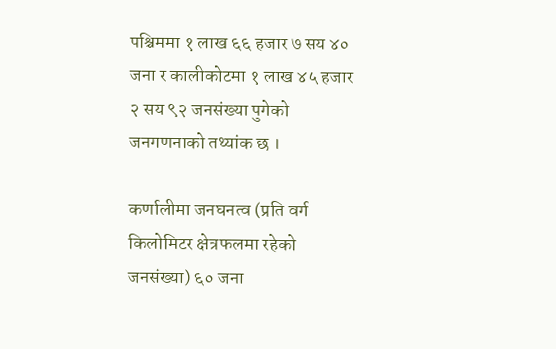पश्चिममा १ लाख ६६ हजार ७ सय ४० जना र कालीकोटमा १ लाख ४५ हजार २ सय ९२ जनसंख्या पुगेको जनगणनाको तथ्यांक छ ।

कर्णालीमा जनघनत्व (प्रति वर्ग किलोमिटर क्षेत्रफलमा रहेको जनसंख्या) ६० जना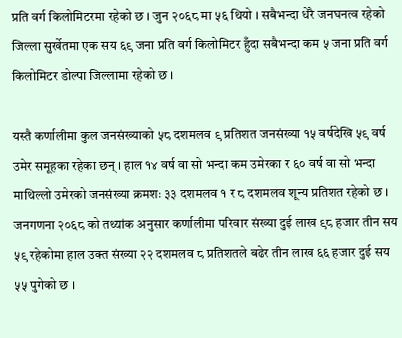प्रति वर्ग किलोमिटरमा रहेको छ । जुन २०६८ मा ५६ थियो । सबैभन्दा धेरै जनघनत्व रहेको जिल्ला सुर्खेतमा एक सय ६९ जना प्रति वर्ग किलोमिटर हुँदा सबैभन्दा कम ५ जना प्रति वर्ग किलोमिटर डोल्पा जिल्लामा रहेको छ ।

यस्तै कर्णालीमा कुल जनसंख्याको ५८ दशमलव ९ प्रतिशत जनसंख्या १५ वर्षदेखि ५९ वर्ष उमेर समूहका रहेका छन् । हाल १४ वर्ष वा सो भन्दा कम उमेरका र ६० वर्ष वा सो भन्दा माथिल्लो उमेरको जनसंख्या क्रमशः ३३ दशमलव १ र ८ दशमलव शून्य प्रतिशत रहेको छ । जनगणना २०६८ को तथ्यांक अनुसार कर्णालीमा परिवार संख्या दुई लाख ९८ हजार तीन सय ५९ रहेकोमा हाल उक्त संख्या २२ दशमलव ८ प्रतिशतले बढेर तीन लाख ६६ हजार दुई सय ५५ पुगेको छ ।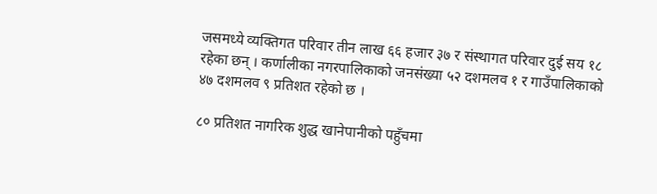जसमध्ये व्यक्तिगत परिवार तीन लाख ६६ हजार ३७ र संस्थागत परिवार दुई सय १८ रहेका छन् । कर्णालीका नगरपालिकाको जनसंख्या ५२ दशमलव १ र गाउँपालिकाको ४७ दशमलव ९ प्रतिशत रहेको छ ।

८० प्रतिशत नागरिक शुद्ध खानेपानीको पहुँचमा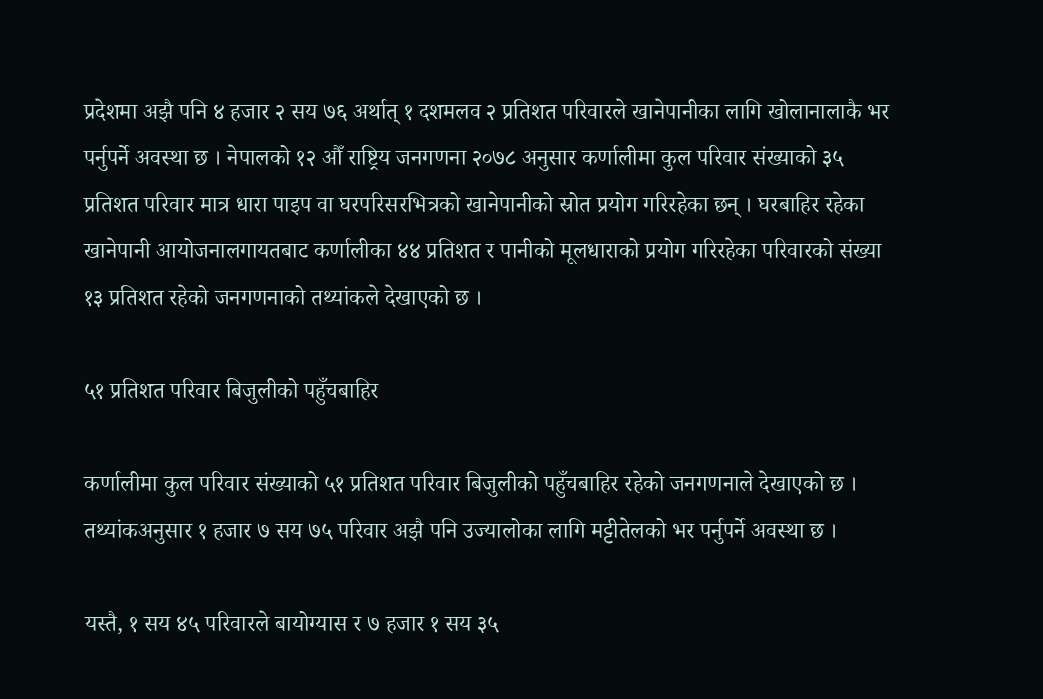प्रदेशमा अझै पनि ४ हजार २ सय ७६ अर्थात् १ दशमलव २ प्रतिशत परिवारले खानेपानीका लागि खोलानालाकै भर पर्नुपर्ने अवस्था छ । नेपालको १२ औँ राष्ट्रिय जनगणना २०७८ अनुसार कर्णालीमा कुल परिवार संख्याको ३५ प्रतिशत परिवार मात्र धारा पाइप वा घरपरिसरभित्रको खानेपानीको स्रोत प्रयोग गरिरहेका छन् । घरबाहिर रहेका खानेपानी आयोजनालगायतबाट कर्णालीका ४४ प्रतिशत र पानीको मूलधाराको प्रयोग गरिरहेका परिवारको संख्या १३ प्रतिशत रहेको जनगणनाको तथ्यांकले देखाएको छ ।

५१ प्रतिशत परिवार बिजुलीको पहुँचबाहिर

कर्णालीमा कुल परिवार संख्याको ५१ प्रतिशत परिवार बिजुलीको पहुँचबाहिर रहेको जनगणनाले देखाएको छ । तथ्यांकअनुसार १ हजार ७ सय ७५ परिवार अझै पनि उज्यालोका लागि मट्टीतेलको भर पर्नुपर्ने अवस्था छ ।

यस्तै, १ सय ४५ परिवारले बायोग्यास र ७ हजार १ सय ३५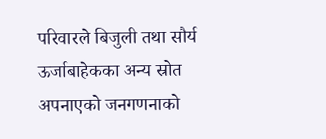परिवारले बिजुली तथा सौर्य ऊर्जाबाहेकका अन्य स्रोत अपनाएको जनगणनाको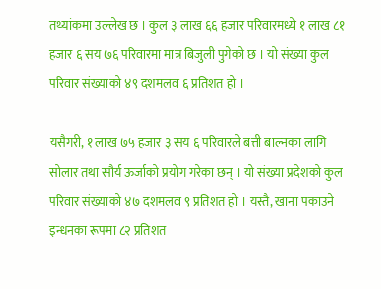तथ्यांकमा उल्लेख छ । कुल ३ लाख ६६ हजार परिवारमध्ये १ लाख ८१ हजार ६ सय ७६ परिवारमा मात्र बिजुली पुगेको छ । यो संख्या कुल परिवार संख्याको ४९ दशमलव ६ प्रतिशत हो ।

यसैगरी, १ लाख ७५ हजार ३ सय ६ परिवारले बत्ती बाल्नका लागि सोलार तथा सौर्य ऊर्जाको प्रयोग गरेका छन् । यो संख्या प्रदेशको कुल परिवार संख्याको ४७ दशमलव ९ प्रतिशत हो । यस्तै, खाना पकाउने इन्धनका रूपमा ८२ प्रतिशत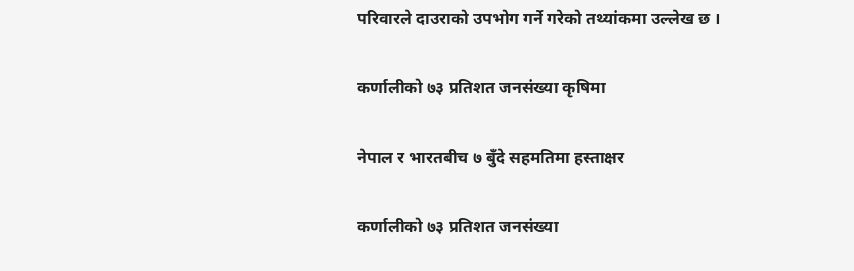परिवारले दाउराको उपभोग गर्ने गरेको तथ्यांकमा उल्लेख छ ।

कर्णालीको ७३ प्रतिशत जनसंख्या कृषिमा

नेपाल र भारतबीच ७ बुँदे सहमतिमा हस्ताक्षर

कर्णालीको ७३ प्रतिशत जनसंख्या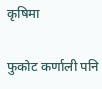कृषिमा

फुकोट कर्णाली पनि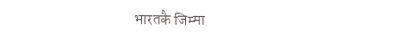भारतकै जिम्मा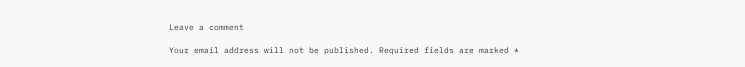Leave a comment

Your email address will not be published. Required fields are marked *